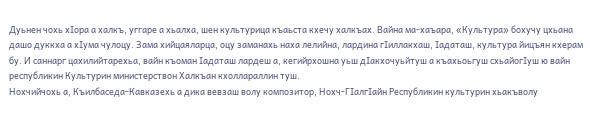Дуьнен чохь хIора а халкъ, уггаре а хьалха, шен культурица къаьста кхечу халкъах. Вайна ма-хаъара, «Культура» бохучу цхьана дашо дуккха а хIума чулоцу. Зама хийцаяларца, оцу заманахь наха лелийна, лардина гIиллакхаш, Iадаташ, культура йицъян кхерам бу. И саннарг цахилийтарехьа, вайн къоман Iадаташ лардеш а, кегийрхошна уьш дIакхочуьйтуш а къахьоьгуш схьайогIуш ю вайн республикин Культурин министерствон Халкъан кхоллараллин туш.
Нохчийчохь а, Къилбаседа-Кавказехь а дика вевзаш волу композитор, Нохч-ГIалгIайн Республикин культурин хьакъволу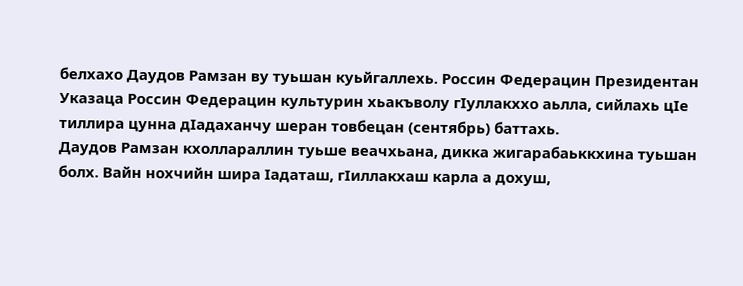белхахо Даудов Рамзан ву туьшан куьйгаллехь. Россин Федерацин Президентан Указаца Россин Федерацин культурин хьакъволу гIуллакххо аьлла, сийлахь цIе тиллира цунна дIадаханчу шеран товбецан (сентябрь) баттахь.
Даудов Рамзан кхоллараллин туьше веачхьана, дикка жигарабаьккхина туьшан болх. Вайн нохчийн шира Iадаташ, гIиллакхаш карла а дохуш,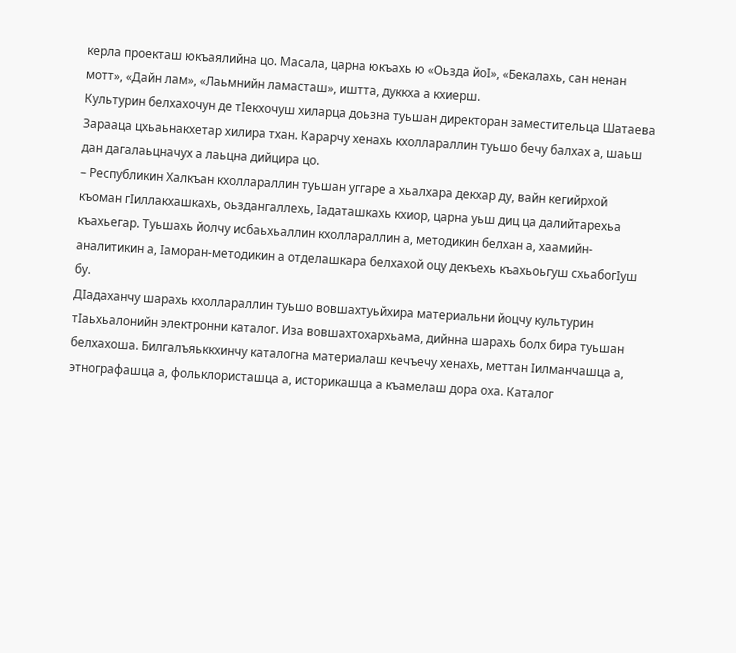керла проекташ юкъаялийна цо. Масала, царна юкъахь ю «Оьзда йоI», «Бекалахь, сан ненан мотт», «Дайн лам», «Лаьмнийн ламасташ», иштта, дуккха а кхиерш.
Культурин белхахочун де тIекхочуш хиларца доьзна туьшан директоран заместительца Шатаева Зарааца цхьаьнакхетар хилира тхан. Карарчу хенахь кхоллараллин туьшо бечу балхах а, шаьш дан дагалаьцначух а лаьцна дийцира цо.
– Республикин Халкъан кхоллараллин туьшан уггаре а хьалхара декхар ду, вайн кегийрхой къоман гIиллакхашкахь, оьздангаллехь, Iадаташкахь кхиор, царна уьш диц ца далийтарехьа къахьегар. Туьшахь йолчу исбаьхьаллин кхоллараллин а, методикин белхан а, хаамийн-аналитикин а, Iаморан-методикин а отделашкара белхахой оцу декъехь къахьоьгуш схьабогIуш бу.
ДIадаханчу шарахь кхоллараллин туьшо вовшахтуьйхира материальни йоцчу культурин тIаьхьалонийн электронни каталог. Иза вовшахтохархьама, дийнна шарахь болх бира туьшан белхахоша. Билгалъяьккхинчу каталогна материалаш кечъечу хенахь, меттан Iилманчашца а, этнографашца а, фольклористашца а, историкашца а къамелаш дора оха. Каталог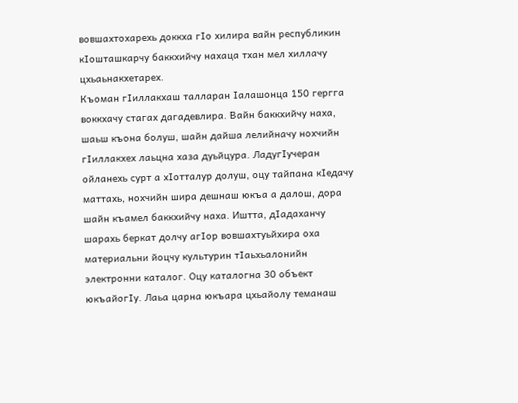вовшахтохарехь доккха гIо хилира вайн республикин кIошташкарчу баккхийчу нахаца тхан мел хиллачу цхьаьнакхетарех.
Къоман гIиллакхаш талларан Iалашонца 150 гергга воккхачу стагах дагадевлира. Вайн баккхийчу наха, шаьш къона болуш, шайн дайша лелийначу нохчийн гIиллакхех лаьцна хаза дуьйцура. ЛадугIучеран ойланехь сурт а хIотталур долуш, оцу тайпана кIедачу маттахь, нохчийн шира дешнаш юкъа а далош, дора шайн къамел баккхийчу наха. Иштта, дIадаханчу шарахь беркат долчу агIор вовшахтуьйхира оха материальни йоцчу культурин тIаьхьалонийн электронни каталог. Оцу каталогна 30 объект юкъайогIу. Лаьа царна юкъара цхьайолу теманаш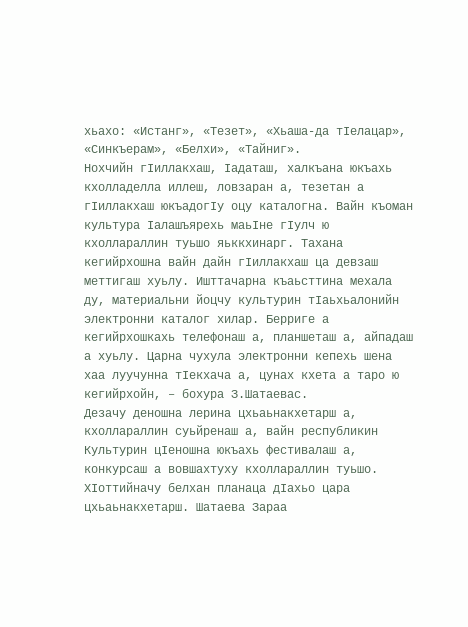хьахо: «Истанг», «Тезет», «Хьаша-да тIелацар», «Синкъерам», «Белхи», «Тайниг».
Нохчийн гIиллакхаш, Iадаташ, халкъана юкъахь кхолладелла иллеш, ловзаран а, тезетан а гIиллакхаш юкъадогIу оцу каталогна. Вайн къоман культура Iалашъярехь маьIне гIулч ю кхоллараллин туьшо яьккхинарг. Тахана кегийрхошна вайн дайн гIиллакхаш ца девзаш меттигаш хуьлу. Ишттачарна къаьсттина мехала ду, материальни йоцчу культурин тIаьхьалонийн электронни каталог хилар. Берриге а кегийрхошкахь телефонаш а, планшеташ а, айпадаш а хуьлу. Царна чухула электронни кепехь шена хаа луучунна тIекхача а, цунах кхета а таро ю кегийрхойн, – бохура З.Шатаевас.
Дезачу деношна лерина цхьаьнакхетарш а, кхоллараллин суьйренаш а, вайн республикин Культурин цIеношна юкъахь фестивалаш а, конкурсаш а вовшахтуху кхоллараллин туьшо.
ХIоттийначу белхан планаца дIахьо цара цхьаьнакхетарш. Шатаева Зараа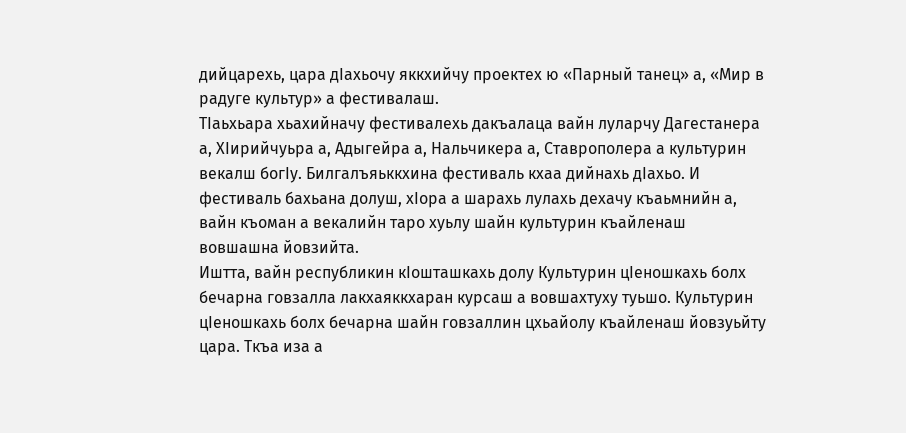дийцарехь, цара дIахьочу яккхийчу проектех ю «Парный танец» а, «Мир в радуге культур» а фестивалаш.
ТIаьхьара хьахийначу фестивалехь дакъалаца вайн луларчу Дагестанера а, ХIирийчуьра а, Адыгейра а, Нальчикера а, Ставрополера а культурин векалш богIу. Билгалъяьккхина фестиваль кхаа дийнахь дIахьо. И фестиваль бахьана долуш, хIора а шарахь лулахь дехачу къаьмнийн а, вайн къоман а векалийн таро хуьлу шайн культурин къайленаш вовшашна йовзийта.
Иштта, вайн республикин кIошташкахь долу Культурин цIеношкахь болх бечарна говзалла лакхаяккхаран курсаш а вовшахтуху туьшо. Культурин цIеношкахь болх бечарна шайн говзаллин цхьайолу къайленаш йовзуьйту цара. Ткъа иза а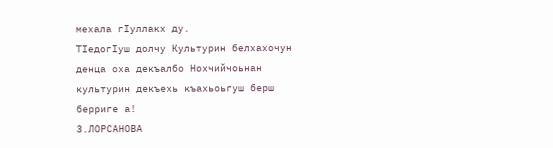мехала гIуллакх ду.
ТIедогIуш долчу Культурин белхахочун денца оха декъалбо Нохчийчоьнан культурин декъехь къахьоьгуш берш берриге а!
З.ЛОРСАНОВА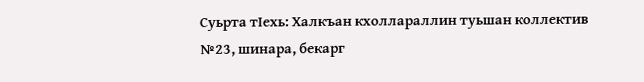Суьрта тIехь: Халкъан кхоллараллин туьшан коллектив
№23, шинара, бекарг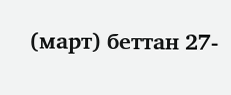(март) беттан 27-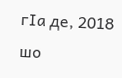гIа де, 2018 шо